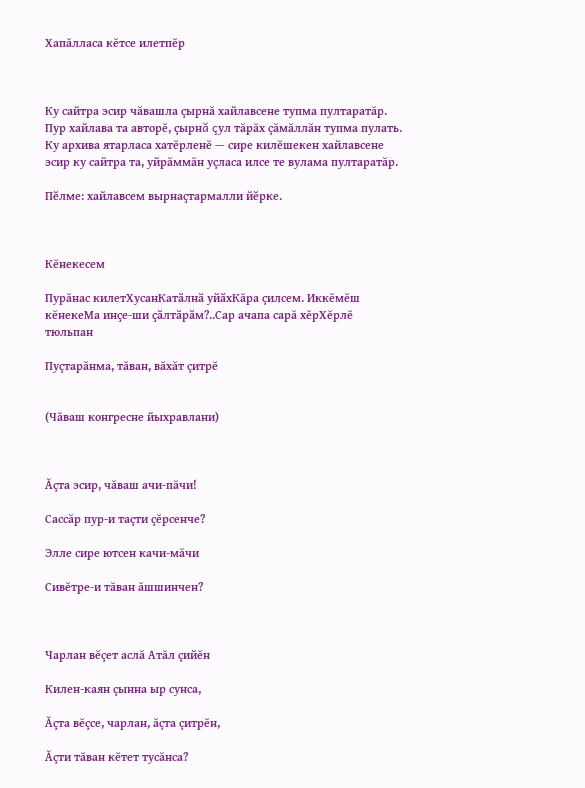Хапăлласа кĕтсе илетпĕр



Ку сайтра эсир чăвашла çырнă хайлавсене тупма пултаратăр. Пур хайлава та авторĕ, çырнă çул тăрăх çăмăллăн тупма пулать. Ку архива ятарласа хатĕрленĕ — сире килĕшекен хайлавсене эсир ку сайтра та, уйрăммăн уçласа илсе те вулама пултаратăр.

Пӗлме: хайлавсем вырнаҫтармалли йӗрке.



Кĕнекесем

Пурăнас килетХусанКатӑлнӑ уйӑхКăра çилсем. Иккĕмĕш кĕнекеМа инҫе-ши ҫӑлтӑрӑм?..Сар ачапа сарă хĕрХĕрлĕ тюльпан

Пуçтарăнма, тăван, вăхăт çитрĕ


(Чăваш конгресне йыхравлани)



Ăçта эсир, чăваш ачи-пăчи!

Сассăр пур-и таçти çĕрсенче?

Элле сире ютсен качи-мăчи

Сивĕтре-и тăван ăшшинчен?



Чарлан вĕçет аслă Атăл çийĕн

Килен-каян çынна ыр сунса,

Ăçта вĕçсе, чарлан, ăçта çитрĕн,

Ăçти тăван кĕтет тусăнса?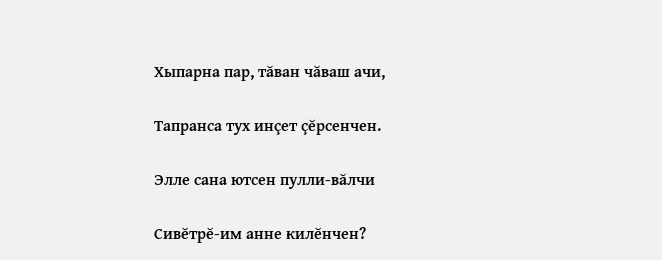Хыпарна пар, тăван чăваш ачи,

Тапранса тух инçет çĕрсенчен.

Элле сана ютсен пулли-вăлчи

Сивĕтрĕ-им анне килĕнчен?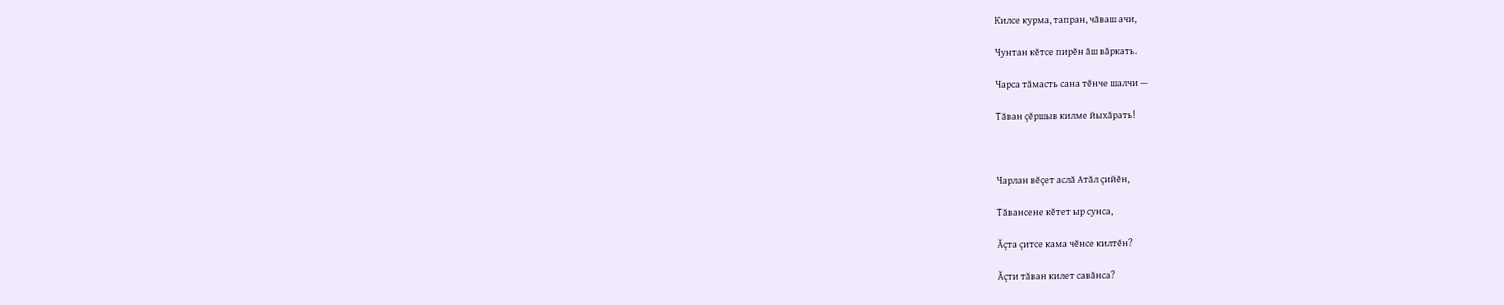Килсе курма, тапран, чăваш ачи,

Чунтан кĕтсе пирĕн ăш вăркать.

Чарса тăмасть сана тĕнче шалчи —

Тăван çĕршыв килме йыхăрать!



Чарлан вĕçет аслă Атăл çийĕн,

Тăвансене кĕтет ыр сунса,

Ăçта çитсе кама чĕнсе килтĕн?

Ăçти тăван килет савăнса?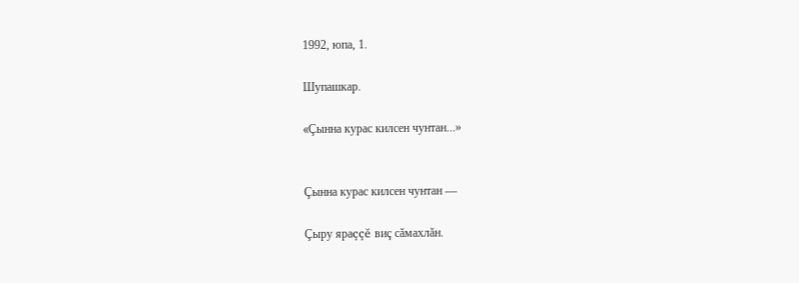1992, юпа, 1.

Шупашкар.

«Çынна курас килсен чунтан...»


Çынна курас килсен чунтан —

Çыру яраççĕ виç сăмахлăн.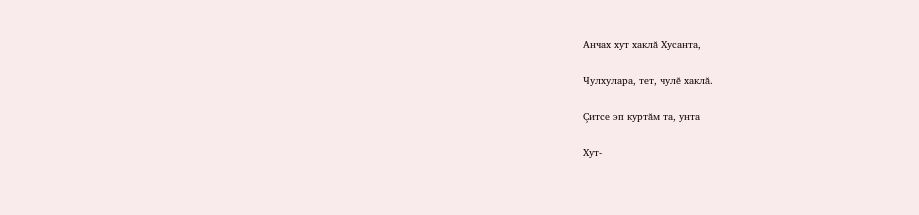Анчах хут хаклă Хусанта,

Чулхулара, тет, чулĕ хаклă.

Çитсе эп куртăм та, унта

Хут-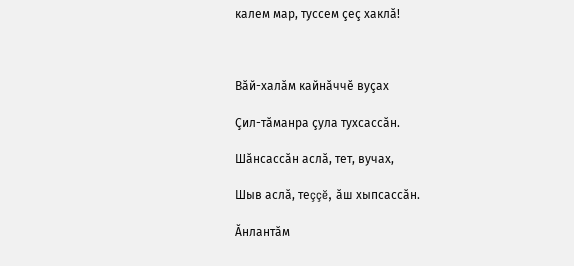калем мар, туссем çеç хаклă!



Вăй-халăм кайнăччĕ вуçах

Çил-тăманра çула тухсассăн.

Шăнсассăн аслă, тет, вучах,

Шыв аслă, теççĕ, ăш хыпсассăн.

Ăнлантăм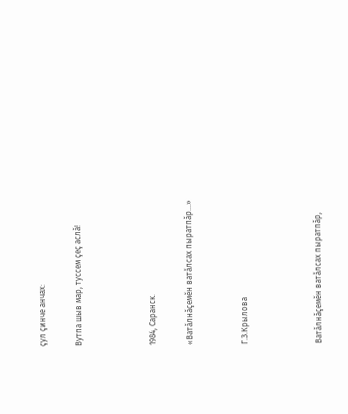çул çинче анчах:

Вутпа шыв мар, туссем çеç аслă!



1984, Саранск.

«Ватăлнăçемĕн ватăлсах пыратпăр...»


Г.З.Крылова



Ватăлнăçемĕн ватăлсах пыратпăр,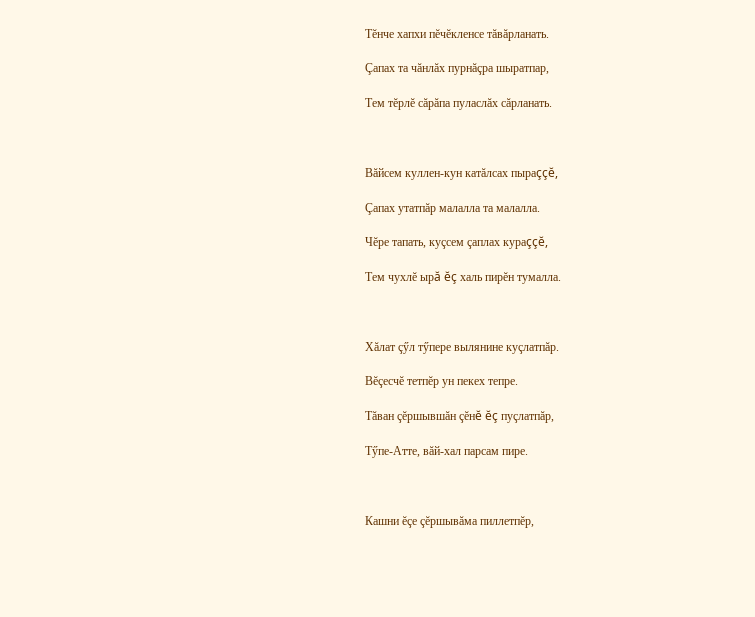Тĕнче хапхи пĕчĕкленсе тăвăрланать.

Çапах та чăнлăх пурнăçра шыратпар,

Тем тĕрлĕ сăрăпа пуласлăх сăрланать.



Вăйсем куллен-кун катăлсах пыраççĕ,

Çапах утатпăр малалла та малалла.

Чĕре тапать, куçсем çаплах кураççĕ,

Тем чухлĕ ырă ĕç халь пирĕн тумалла.



Хăлат çӳл тӳпере вылянине куçлатпăр.

Вĕçесчĕ тетпĕр ун пекех тепре.

Тăван çĕршывшăн çĕнĕ ĕç пуçлатпăр,

Тӳпе-Атте, вăй-хал парсам пире.



Кашни ĕçе çĕршывăма пиллетпĕр,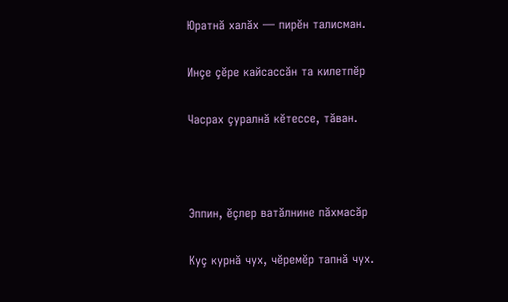Юратнă халăх — пирĕн талисман.

Инçе çĕре кайсассăн та килетпĕр

Часрах çуралнă кĕтессе, тăван.



Эппин, ĕçлер ватăлнине пăхмасăр

Куç курнă чух, чĕремĕр тапнă чух.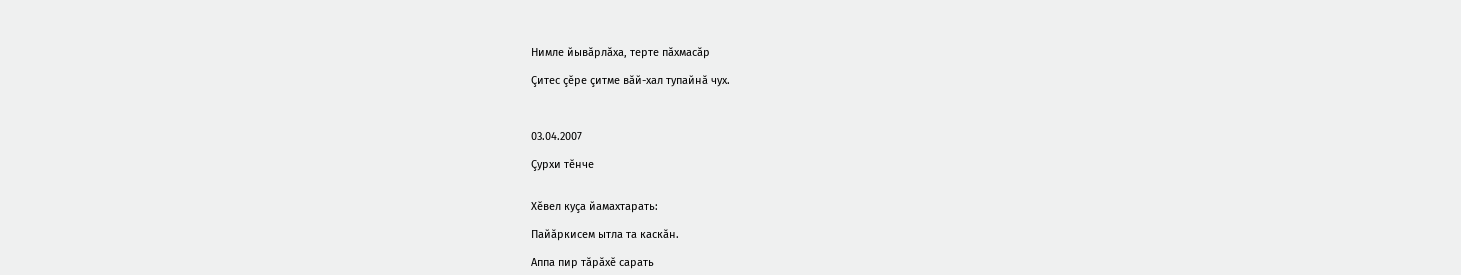Нимле йывăрлăха, терте пăхмасăр

Çитес çĕре çитме вăй-хал тупайнă чух.



03.04.2007

Çурхи тĕнче


Хĕвел куçа йамахтарать:

Пайăркисем ытла та каскăн.

Аппа пир тăрăхĕ сарать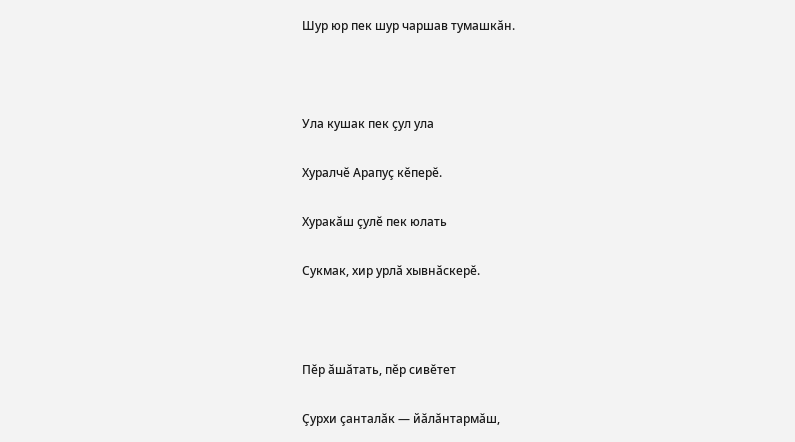Шур юр пек шур чаршав тумашкăн.



Ула кушак пек çул ула

Хуралчĕ Арапуç кĕперĕ.

Хуракăш çулĕ пек юлать

Сукмак, хир урлă хывнăскерĕ.



Пĕр ăшăтать, пĕр сивĕтет

Çурхи çанталăк — йăлăнтармăш,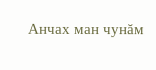Анчах ман чунăм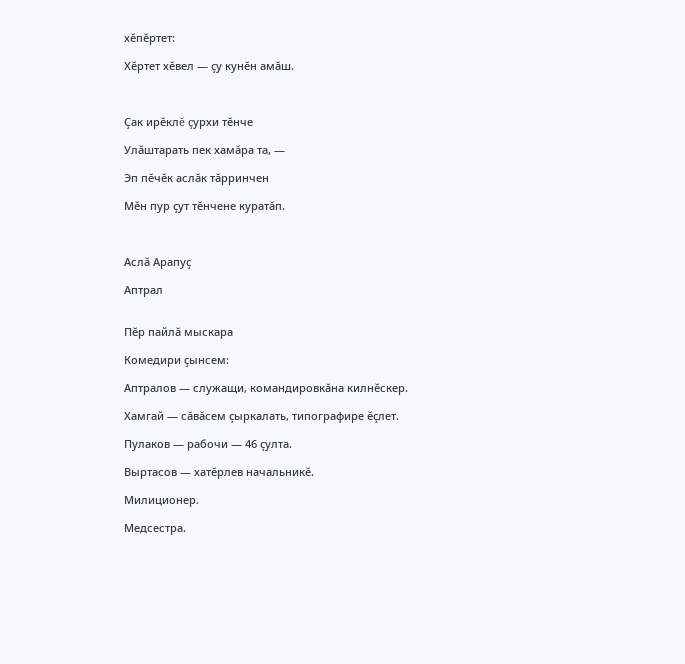хĕпĕртет:

Хĕртет хĕвел — çу кунĕн амăш.



Çак ирĕклĕ çурхи тĕнче

Улăштарать пек хамăра та, —

Эп пĕчĕк аслăк тăрринчен

Мĕн пур çут тĕнчене куратăп.



Аслă Арапуç

Аптрал


Пĕр пайлă мыскара

Комедири çынсем:

Аптралов — служащи, командировкăна килнĕскер.

Хамгай — сăвăсем çыркалать, типографире ĕçлет.

Пулаков — рабочи — 46 çулта.

Выртасов — хатĕрлев начальникĕ.

Милиционер.

Медсестра.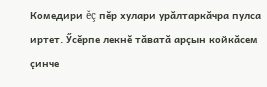Комедири ĕç пĕр хулари урăлтаркăчра пулса иртет. Ӳсĕрпе лекнĕ тăватă арçын койкăсем çинче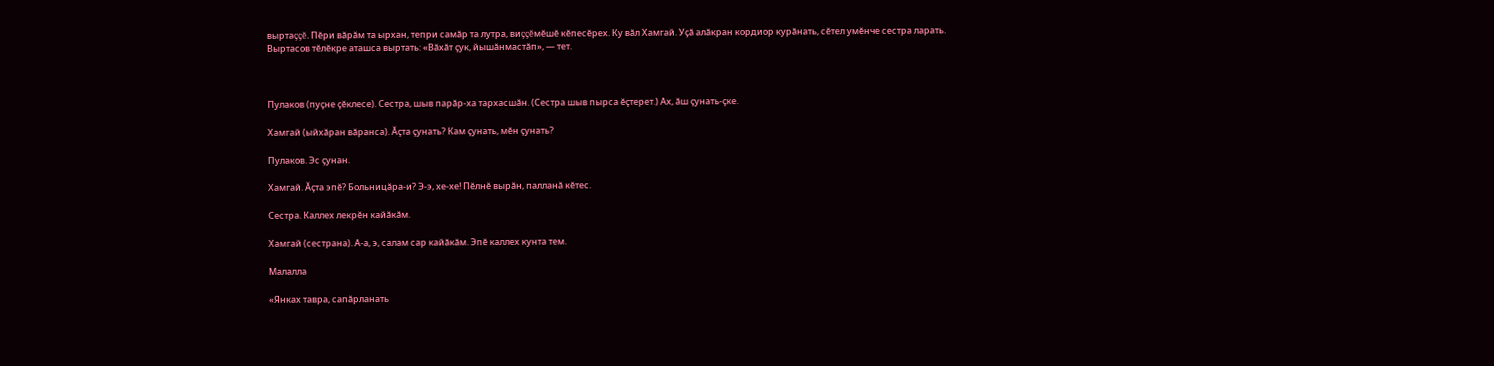выртаççĕ. Пĕри вăрăм та ырхан, тепри самăр та лутра, виççĕмĕшĕ кĕпесĕрех. Ку вăл Xамгай. Уçă алăкран кордиор курăнать, сĕтел умĕнче сестра ларать. Выртасов тĕлĕкре аташса выртать: «Вăхăт çук, йышăнмастăп», — тет.



Пулаков (пуçне çĕклесе). Сестра, шыв парăр-ха тархасшăн. (Сестра шыв пырса ĕçтерет.) Ах, ăш çунать-çке.

Xамгай (ыйхăран вăранса). Ăçта çунать? Кам çунать, мĕн çунать?

Пулаков. Эс çунан.

Хамгай. Ăçта эпĕ? Больницăра-и? Э-э, хе-хе! Пĕлнĕ вырăн, палланă кĕтес.

Сестра. Каллех лекрĕн кайăкăм.

Хамгай (сестрана). А-а, э, салам сар кайăкăм. Эпĕ каллех кунта тем.

Малалла

«Янках тавра, сапăрланать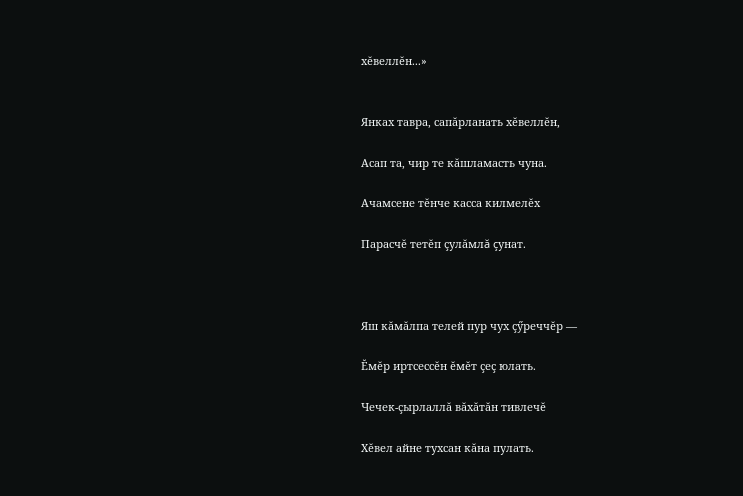хĕвеллĕн...»


Янках тавра, сапăрланать хĕвеллĕн,

Асап та, чир те кăшламасть чуна.

Ачамсене тĕнче касса килмелĕх

Парасчĕ тетĕп çулăмлă çунат.



Яш кăмăлпа телей пур чух çӳреччĕр —

Ĕмĕр иртсессĕн ĕмĕт çеç юлать.

Чечек-çырлаллă вăхăтăн тивлечĕ

Хĕвел айне тухсан кăна пулать.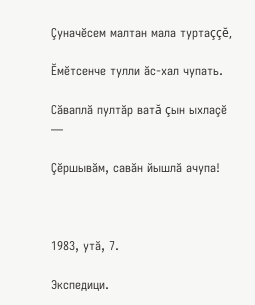Çуначĕсем малтан мала туртаççĕ,

Ĕмĕтсенче тулли ăс-хал чупать.

Сăваплă пултăр ватă çын ыхлаçĕ —

Çĕршывăм, савăн йышлă ачупа!



1983, утă, 7.

Экспедици.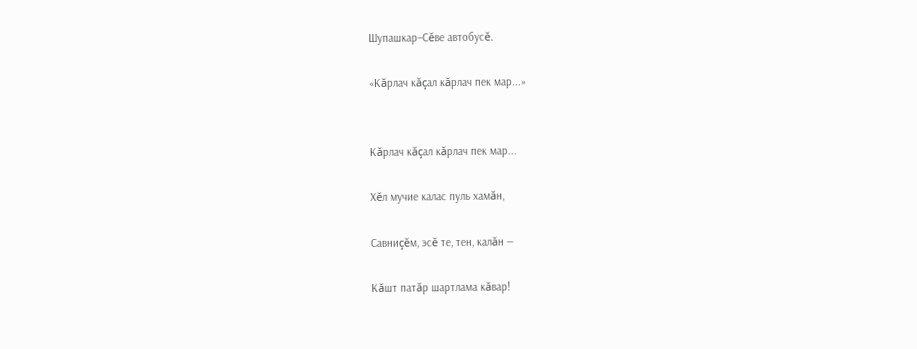Шупашкар–Сĕве автобусĕ.

«Кăрлач кăçал кăрлач пек мар...»


Кăрлач кăçал кăрлач пек мар...

Хĕл мучие калас пуль хамăн,

Савниçĕм, эсĕ те, тен, калăн —

Кăшт патăр шартлама кăвар!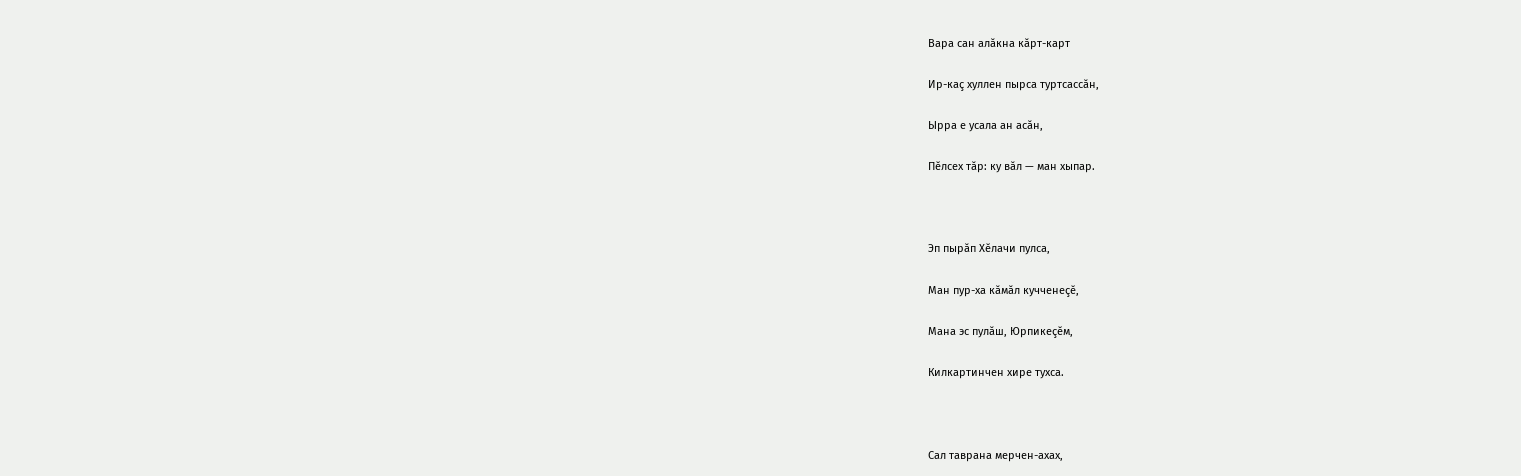Вара сан алăкна кăрт-карт

Ир-каç хуллен пырса туртсассăн,

Ырра е усала ан асăн,

Пĕлсех тăр: ку вăл — ман хыпар.



Эп пырăп Хĕлачи пулса,

Ман пур-ха кăмăл кучченеçĕ,

Мана эс пулăш, Юрпикеçĕм,

Килкартинчен хире тухса.



Сал таврана мерчен-ахах,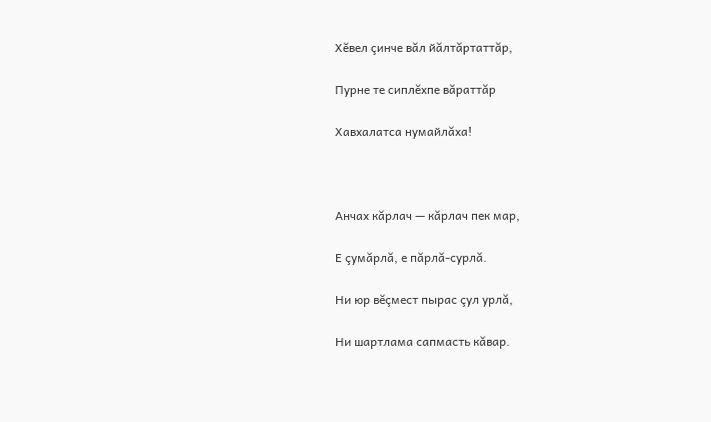Хĕвел çинче вăл йăлтăртаттăр,

Пурне те сиплĕхпе вăраттăр

Хавхалатса нумайлăха!



Анчах кăрлач — кăрлач пек мар,

Е çумăрлă, е пăрлă-сурлă.

Ни юр вĕçмест пырас çул урлă,

Ни шартлама сапмасть кăвар.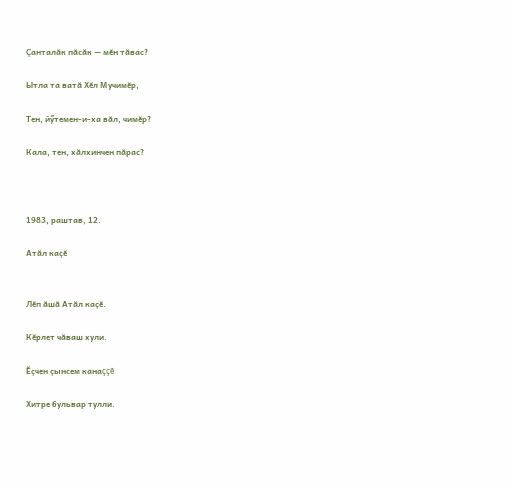Çанталăк пăсăк — мĕн тăвас?

Ытла та ватă Хĕл Мучимĕр,

Тен, йӳтемен-и-ха вăл, чимĕр?

Кала, тен, хăлхинчен пăрас?



1983, раштав, 12.

Атăл каçĕ


Лĕп ăшă Атăл каçĕ.

Кĕрлет чăваш хули.

Ĕçчен çынсем канаççĕ

Хитре бульвар тулли.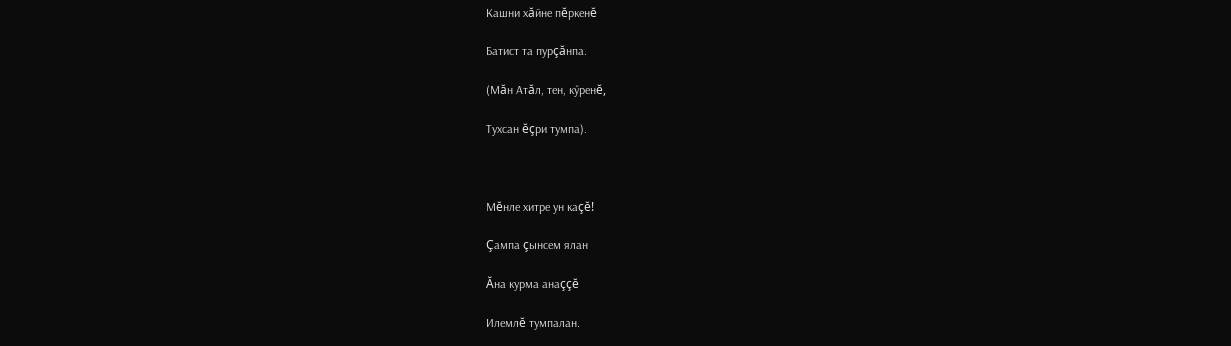Кашни хăйне пĕркенĕ

Батист та пурçăнпа.

(Мăн Атăл, тен, кӳренĕ,

Тухсан ĕçри тумпа).



Мĕнле хитре ун каçĕ!

Çампа çынсем ялан

Ăна курма анаççĕ

Илемлĕ тумпалан.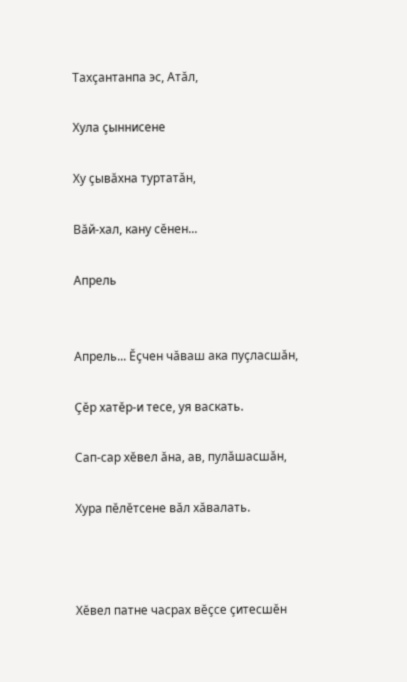Тахçантанпа эс, Атăл,

Хула çыннисене

Ху çывăхна туртатăн,

Вăй-хал, кану сĕнен...

Апрель


Апрель... Ĕçчен чăваш ака пуçласшăн,

Çĕр хатĕр-и тесе, уя васкать.

Сап-сар хĕвел ăна, ав, пулăшасшăн,

Хура пĕлĕтсене вăл хăвалать.



Хĕвел патне часрах вĕçсе çитесшĕн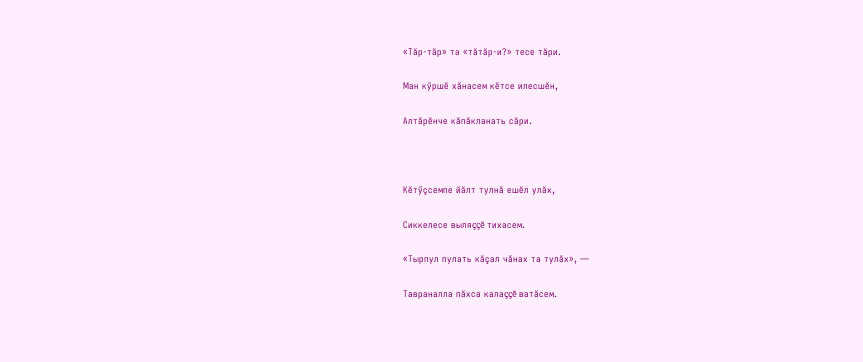«Тăр-тăр» та «тăтăр-и?» тесе тăри.

Ман кӳршĕ хăнасем кĕтсе илесшĕн,

Алтăрĕнче кăпăкланать сăри.



Кĕтӳçсемпе йăлт тулнă ешĕл улăх,

Сиккелесе выляççĕ тихасем.

«Тырпул пулать кăçал чăнах та тулăх», —

Тавраналла пăхса калаççĕ ватăсем.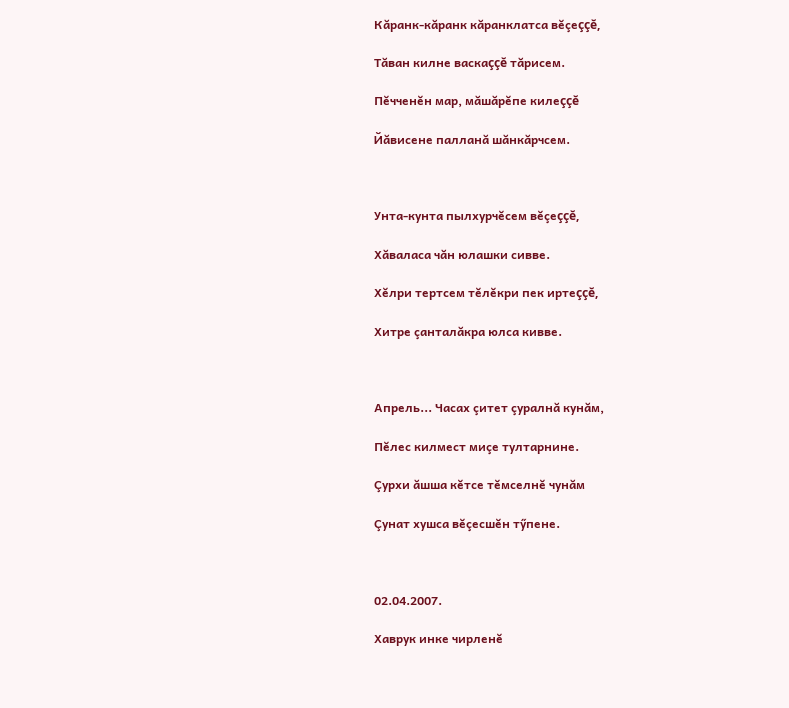Кăранк-кăранк кăранклатса вĕçеççĕ,

Тăван килне васкаççĕ тăрисем.

Пĕчченĕн мар, мăшăрĕпе килеççĕ

Йăвисене палланă шăнкăрчсем.



Унта-кунта пылхурчĕсем вĕçеççĕ,

Хăваласа чăн юлашки сивве.

Хĕлри тертсем тĕлĕкри пек иртеççĕ,

Хитре çанталăкра юлса кивве.



Апрель... Часах çитет çуралнă кунăм,

Пĕлес килмест миçе тултарнине.

Çурхи ăшша кĕтсе тĕмселнĕ чунăм

Çунат хушса вĕçесшĕн тӳпене.



02.04.2007.

Хаврук инке чирленĕ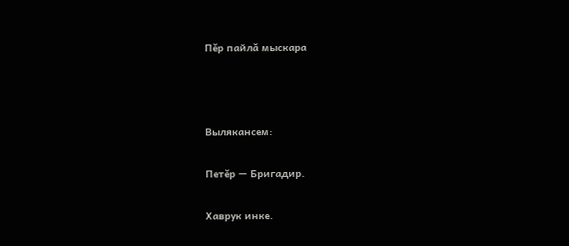Пĕр пайлă мыскара



Вылякансем:

Петĕр — Бригадир.

Хаврук инке.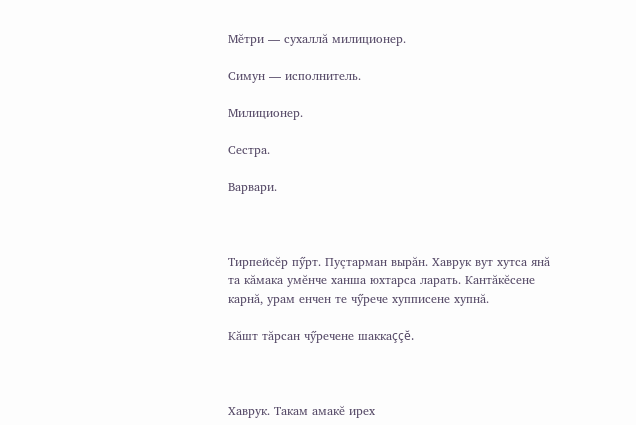Мĕтри — сухаллă милиционер.

Симун — исполнитель.

Милиционер.

Сестра.

Варвари.



Тирпейсĕр пӳрт. Пуçтарман вырăн. Xаврук вут хутса янă та кăмака умĕнче ханша юхтарса ларать. Кантăкĕсене карнă, урам енчен те чӳрече хупписене хупнă.

Кăшт тăрсан чӳречене шаккаççĕ.



Хаврук. Такам амакĕ ирех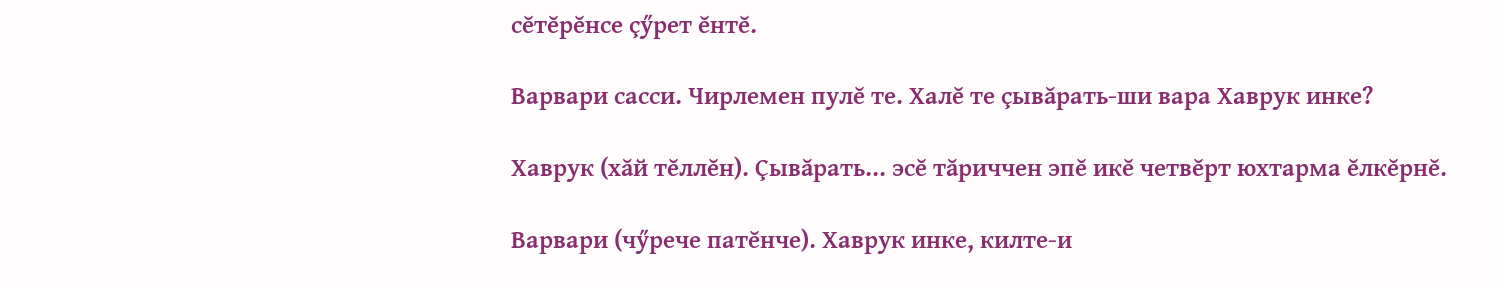сĕтĕрĕнсе çӳрет ĕнтĕ.

Варвари сасси. Чирлемен пулĕ те. Халĕ те çывăрать-ши вара Хаврук инке?

Хаврук (хăй тĕллĕн). Çывăрать... эсĕ тăриччен эпĕ икĕ четвĕрт юхтарма ĕлкĕрнĕ.

Варвари (чӳрече патĕнче). Хаврук инке, килте-и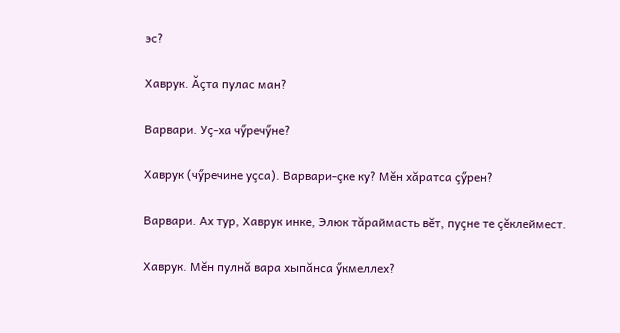эс?

Хаврук. Ăçта пулас ман?

Варвари. Уç-ха чӳречӳне?

Хаврук (чӳречине уçса). Варвари-çке ку? Мĕн хăратса çӳрен?

Варвари. Ах тур, Хаврук инке, Элюк тăраймасть вĕт, пуçне те çĕклеймест.

Хаврук. Мĕн пулнă вара хыпăнса ӳкмеллех?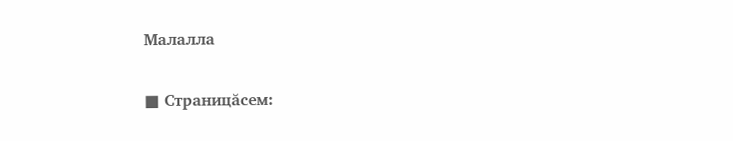Малалла

■ Страницăсем: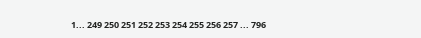1... 249 250 251 252 253 254 255 256 257 ... 796